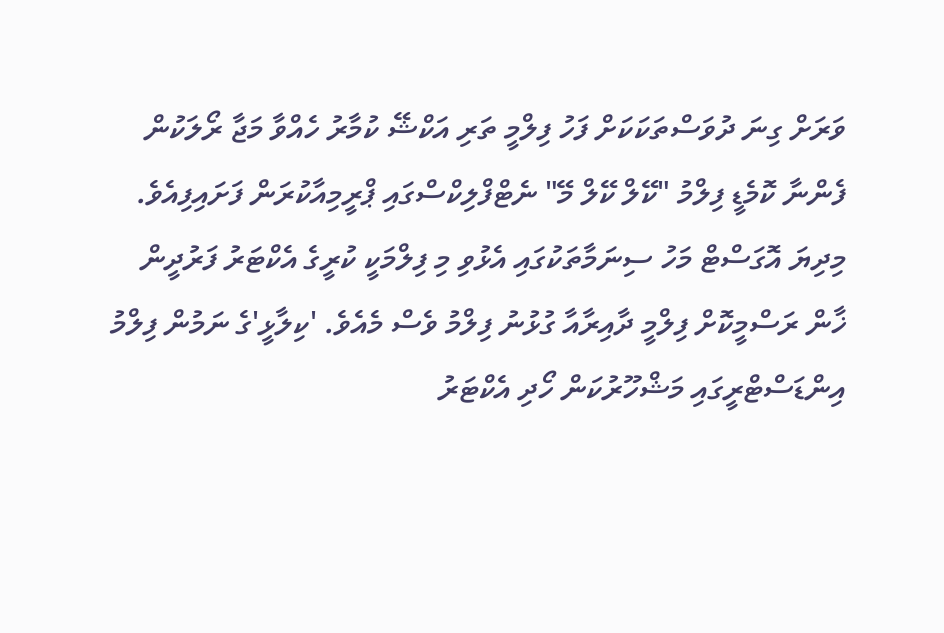ވަރަށް ގިނަ ދުވަސްތަކަކަށް ފަހު ފިލްމީ ތަރި އަކްޝޭ ކުމާރު ހެއްވާ މަޖާ ރޯލަކުން ފެންނާ ކޮމެޑީ ފިލްމު "ކޭލް ކޭލް މޭ" ނެޓްފްލިކްސްގައި ޕްރީމިއާކުރަން ފަށައިފިއެވެ.
މިދިޔަ އޮގަސްޓް މަހު ސިނަމާތަކުގައި އެޅުވި މި ފިލްމަކީ ކުރީގެ އެކްޓަރު ފަރުދީން ޚާން ރަސްމީކޮށް ފިލްމީ ދާއިރާއާ ގުޅުނު ފިލްމު ވެސް މެއެވެ. 'ކިލާޅީ'ގެ ނަމުން ފިލްމު އިންޑަސްޓްރީގައި މަޝްހޫރުކަން ހޯދި އެކްޓަރު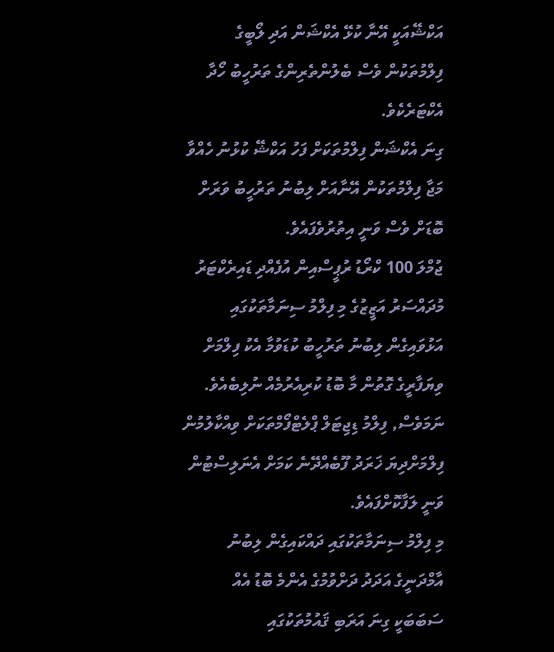އަކްޝޭއަކީ އޭނާ ކުޅޭ އެކްޝަން އަދި ލޯބީގެ ފިލްމުތަކުން ވެސް ބެލުންތެރިންގެ ތަރުހީބު ހޯދާ އެކްޓަރެކެވެ.
ގިނަ އެކްޝަން ފިލްމުތަކަށް ފަހު އަކްޝޭ ކުޅުނު ހެއްވާ މަޖާ ފިލްމުތަކުން އޭނާއަށް ލިބުނު ތަރުހީބު ވަރަށް ބޮޑަށް ވެސް ވަނީ އިތުރުވެފައެވެ.
ޖުމްލަ 100 ކްރޯޑު ރުޕީސްއިން އުފެއްދި ޑައިރެކްޓަރު މުދައްސަރު އަޒީޒުގެ މި ފިލްމު ސިނަމާތަކުގައި އަޅުވައިގެން ލިބުނު ތަރުހީބު ކުޑަވުމާ އެކު ފިލްމަށް ވިޔަފާރީގެ ގޮތުން މާ ބޮޑު ކުރިއެރުމެއް ނުލިބެއެވެ. ނަމަވެސް, ފިލްމު ޑިޖިޓަލް ޕްލެޓްފޯމްތަކަށް ވިއްކާލުމުން ފިލްމަށްދިޔަ ޚަރަދު ފޫބެއްދޭނެ ކަމަށް އެނަލިސްޓުން ވަނީ ލަފާކޮށްފައެވެ.
މި ފިލްމު ސިނަމާތަކުގައި ދައްކައިގެން ލިބުނު އާމްދަނީގެ އަދަދު ދަށްވުމުގެ އެންމެ ބޮޑު އެއް ސަބަބަކީ ގިނަ އަރަބި ޤައުމުތަކުގައި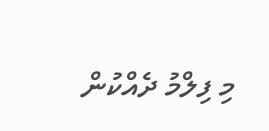މި ފިލްމު ދެއްކުން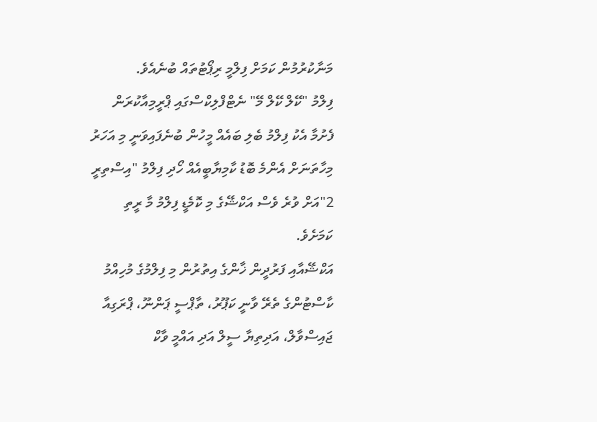މަނާކުރުމުން ކަމަށް ފިލްމީ ރިޕޯޓުތައް ބުނެއެވެ.
ފިލްމު "ކޭލް ކޭލް މޭ" ނެޓްފްލިކްސްގައި ޕްރީމިއާކުރަން ފެށުމާ އެކު ފިލްމު ބެލި ބައެއް މީހުން ބުނެފައިވަނީ މި އަހަރު މިހާތަނަށް އެންމެ ބޮޑު ކާމިޔާބީއެއް ހޯދި ފިލްމު "އިސްތިރީ 2"އަށް ވުރެ ވެސް އަކްޝޭގެ މި ކޮމެޑީ ފިލްމު މާ ރީތި ކަމަށެވެ.
އަކްޝޭއާއި ފަރުދީން ޚާންގެ އިތުރުން މި ފިލްމުގެ މުހިއްމު ކާސްޓުންގެ ތެރޭ ވާނީ ކަޕޫރު، ތާޕްސީ ޕަންނޫ، ޕްރަގިއާ ޖައިސްވާލް، އަދިތިޔާ ސީލް އަދި އައްމީ ވާކް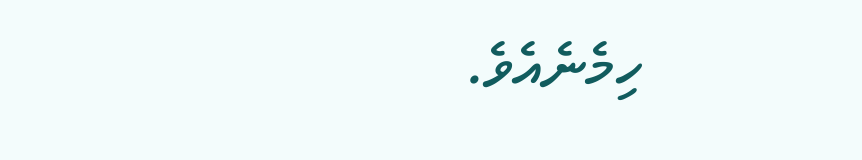ހިމެނެއެވެ.